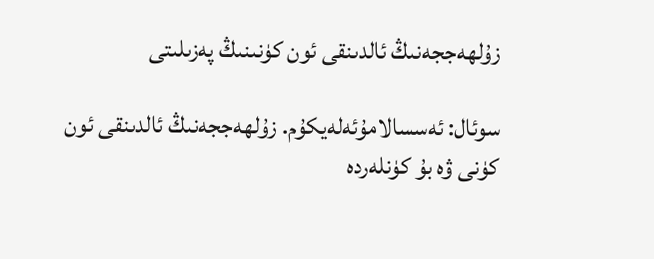زۇلھەججەنىڭ ئالدىنقى ئون كۈنىنىڭ پەزىلىتى

سوئال: ئەسسالامۇئەلەيكۇم. زۇلھەججەنىڭ ئالدىنقى ئون كۈنى ۋە بۇ كۈنلەردە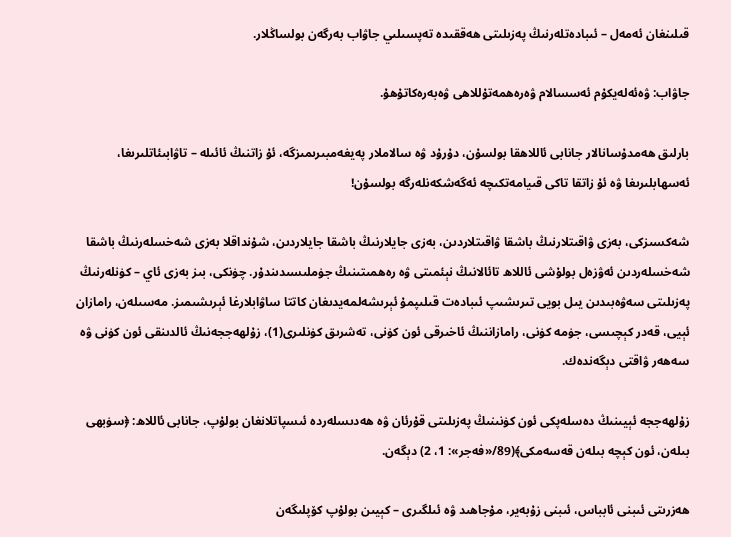قىلىنغان ئەمەل – ئىبادەتلەرنىڭ پەزىلىتى ھەققىدە تەپسىلىي جاۋاب بەرگەن بولساڭلار.

جاۋاب: ۋەئەلەيكۇم ئەسسالام ۋەرەھمەتۇللاھى ۋەبەرەكاتۇھۇ.

بارلىق ھەمدۇسانالار جانابى ئاللاھقا بولسۇن، دۇرۇد ۋە سالاملار پەيغەمبىرىمىزگە، ئۇ زاتنىڭ ئائىلە – تاۋابىئاتلىرىغا، ئەسھابلىرىغا ۋە ئۇ زاتقا تاكى قىيامەتكىچە ئەگەشكەنلەرگە بولسۇن!

شەكسىزكى، بەزى ۋاقىتلارنىڭ باشقا ۋاقىتلاردىن، بەزى جايلارنىڭ باشقا جايلاردىن، شۇنداقلا بەزى شەخسلەرنىڭ باشقا شەخسلەردىن ئەۋزەل بولۇشى ئاللاھ تائالانىڭ نېئمىتى ۋە رەھمىتىنىڭ جۈملىسىدىندۇر. چۈنكى، بىز بەزى ئاي – كۈنلەرنىڭ پەزىلىتى سەۋەبىدىن يىل بويى تىرىشىپ ئىبادەت قىلىپمۇ ئېرىشەلمەيدىغان كاتتا ساۋابلارغا ئېرىشىمىز. مەسىلەن، رامازان ئېيى، قەدر كېچىسى، جۈمە كۈنى، رامازاننىڭ ئاخىرقى ئون كۈنى، تەشرىق كۈنلىرى(1)، زۇلھەججەنىڭ ئالدىنقى ئون كۈنى ۋە سەھەر ۋاقتى دېگەندەك.

زۇلھەججە ئېيىنىڭ دەسلەپكى ئون كۈنىنىڭ پەزىلىتى قۇرئان ۋە ھەدىسلەردە ئىسپاتلانغان بولۇپ، جانابى ئاللاھ: ﴿سۈبھى بىلەن، ئون كېچە بىلەن قەسەمكى﴾(89/«فەجر»: 1، 2) دېگەن.

ھەزرىتى ئىبنى ئابباس، ئىبنى زۇبەير، مۇجاھىد ۋە ئىلگىرى – كېيىن بولۇپ كۆپلىگەن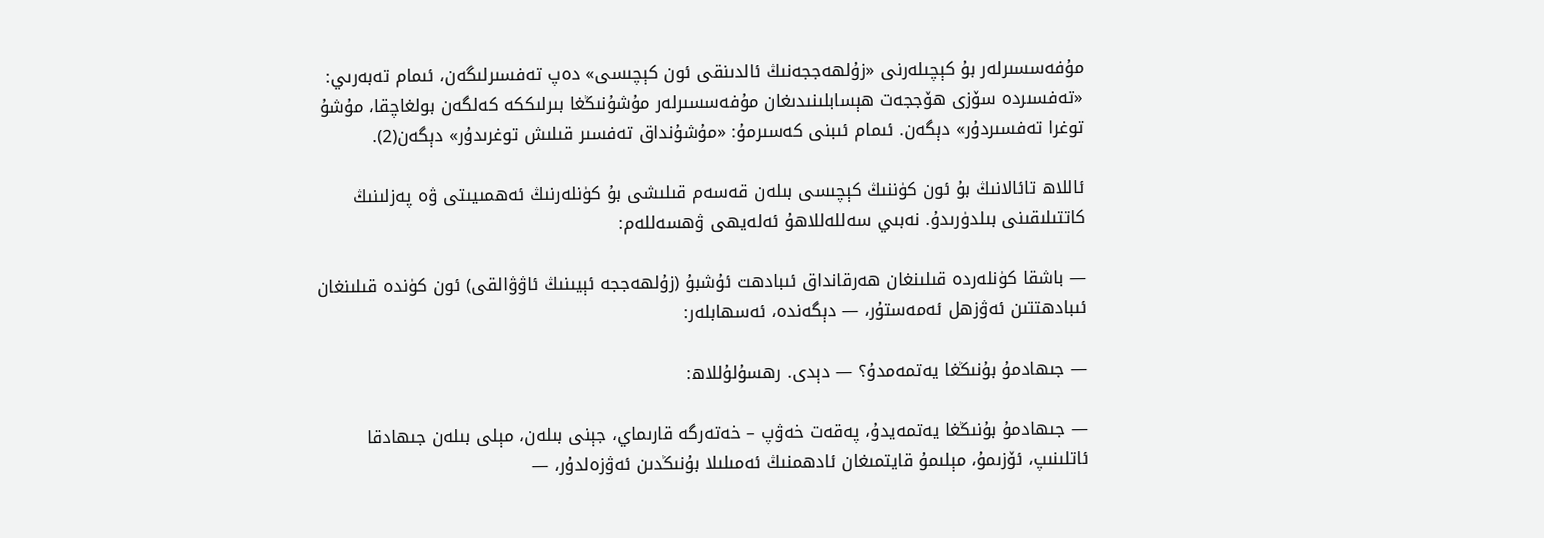مۇفەسسىرلەر بۇ كېچىلەرنى «زۇلھەججەنىڭ ئالدىنقى ئون كېچىسى» دەپ تەفسىرلىگەن، ئىمام تەبەرىي: «تەفسىردە سۆزى ھۆججەت ھېسابلىنىدىغان مۇفەسسىرلەر مۇشۇنىڭغا بىرلىككە كەلگەن بولغاچقا، مۇشۇ توغرا تەفسىردۇر» دېگەن. ئىمام ئىبنى كەسىرمۇ: «مۇشۇنداق تەفسىر قىلىش توغرىدۇر» دېگەن(2).

ئاللاھ تائالانىڭ بۇ ئون كۈننىڭ كېچىسى بىلەن قەسەم قىلىشى بۇ كۈنلەرنىڭ ئەھمىيىتى ۋە پەزلىنىڭ كاتتىلىقىنى بىلدۈرىدۇ. نەبىي سەللەللاھۇ ئەلەيھى ۋهسەللەم:

— باشقا كۈنلەرده قىلىنغان ھەرقانداق ئىبادهت ئۇشبۇ (زۇلھەججە ئېيىنىڭ ئاۋۋالقى) ئون كۈندە قىلىنغان ئىبادهتتىن ئەۋزهل ئەمەستۇر، — دېگەنده، ئەسھابلەر:

— جىھادمۇ بۇنىڭغا يەتمەمدۇ؟ — دېدى. رهسۇلۇللاھ:

— جىھادمۇ بۇنىڭغا يەتمەيدۇ، پەقەت خەۋپ – خەتەرگە قارىماي، جېنى بىلەن، مېلى بىلەن جىھادقا ئاتلىنىپ، ئۆزىمۇ، مېلىمۇ قايتمىغان ئادهمنىڭ ئەمىلىلا بۇنىڭدىن ئەۋزەلدۇر، —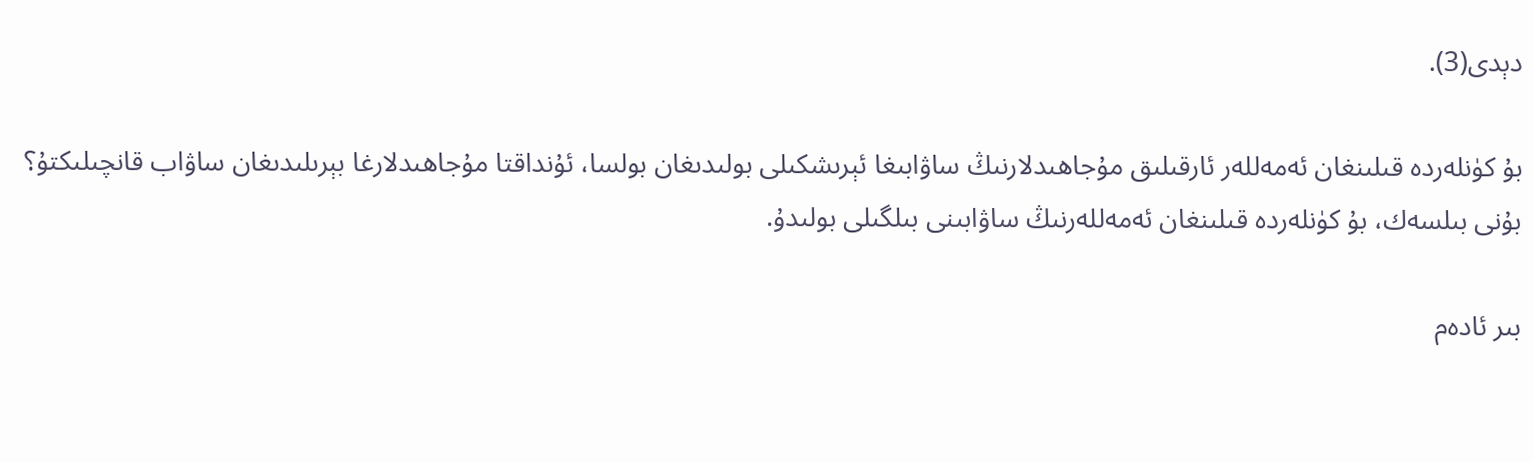دېدى(3).

بۇ كۈنلەردە قىلىنغان ئەمەللەر ئارقىلىق مۇجاھىدلارنىڭ ساۋابىغا ئېرىشكىلى بولىدىغان بولسا، ئۇنداقتا مۇجاھىدلارغا بېرىلىدىغان ساۋاب قانچىلىكتۇ؟ بۇنى بىلسەك، بۇ كۈنلەردە قىلىنغان ئەمەللەرنىڭ ساۋابىنى بىلگىلى بولىدۇ.

بىر ئادەم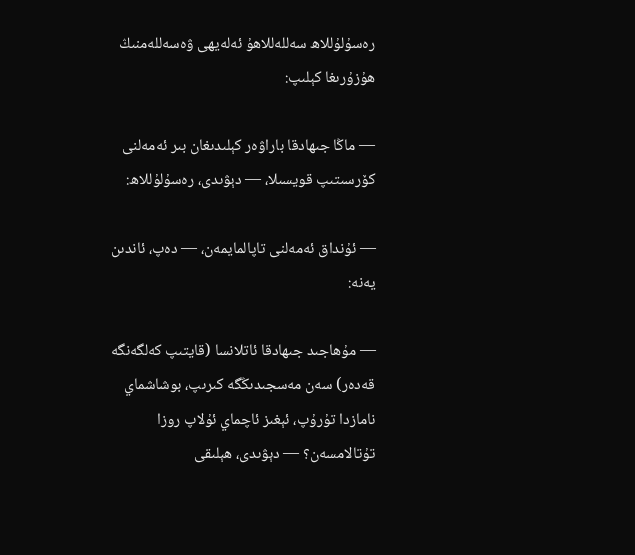رەسۇلۇللاھ سەللەللاھۇ ئەلەيھى ۋەسەللەمنىڭ ھۇزۇرىغا كېلىپ:

— ماڭا جىھادقا باراۋەر كېلىدىغان بىر ئەمەلنى كۆرسىتىپ قويسىلا، — دېۋىدى، رەسۇلۇللاھ:

— ئۇنداق ئەمەلنى تاپالمايمەن، — دەپ، ئاندىن يەنە:

— مۇھاجىد جىھادقا ئاتلانسا (قايتىپ كەلگەنگە قەدەر) سەن مەسجىدىڭگە كىرىپ، بوشاشماي نامازدا تۇرۇپ، ئېغىز ئاچماي ئۇلاپ روزا تۇتالامسەن؟ — دېۋىدى، ھېلىقى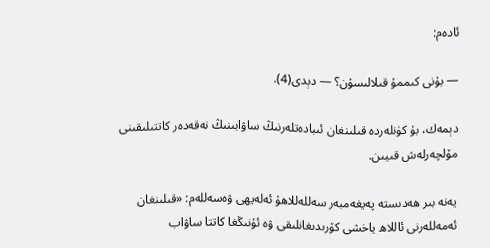ئادەم:

— بۇنى كىممۇ قىلالىسۇن؟ — دېدى(4).

دېمەك، بۇ كۈنلەردە قىلىنغان ئىبادەتلەرنىڭ ساۋابىنىڭ نەقەدەر كاتتىلىقىنى مۆلچەرلەش قىيىن.

يەنە بىر ھەدىستە پەيغەمبەر سەللەللاھۇ ئەلەيھى ۋەسەللەم: «قىلىنغان ئەمەللەرنى ئاللاھ ياخشى كۆرىدىغانلىقى ۋە ئۇنىڭغا كاتتا ساۋاب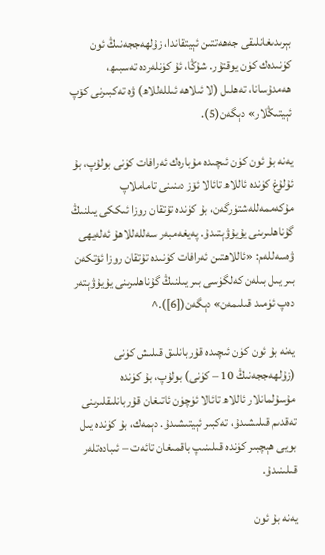بېرىدىغانلىقى جەھەتتىن ئېيتقاندا، زۇلھەججەنىڭ ئون كۈنىدەك كۈن يوقتۇر. شۇڭا، ئۇ كۈنلەردە تەسبىھ، ھەمدۇسانا، تەھلىل (لا ئىلاھە ئىللەللاھ) ۋە تەكبىرنى كۆپ ئېيتىڭلار» دېگەن(5).

يەنە بۇ ئون كۈن ئىچىدە مۇبارەك ئەرافات كۈنى بولۇپ، بۇ ئۇلۇغ كۈندە ئاللاھ تائالا ئۆز دىنىنى تاماملاپ مۇكەممەللەشتۈرگەن، بۇ كۈندە تۇتقان روزا ئىككى يىلنىڭ گۇناھلىرىنى يۇيۇۋېتىدۇ. پەيغەمبەر سەللەللاھۇ ئەلەيھى ۋەسەللەم: «ئاللاھتىن ئەرافات كۈنىدە تۇتقان روزا ئۆتكەن بىر يىل بىلەن كەلگۈسى بىر يىلنىڭ گۇناھلىرىنى يۇيۇۋېتەر دەپ ئۈمىد قىلىمەن» دېگەن([6]).^

يەنە بۇ ئون كۈن ئىچىدە قۇربانلىق قىلىش كۈنى (زۇلھەججەنىڭ 10 – كۈنى) بولۇپ، بۇ كۈندە مۇسۇلمانلار ئاللاھ تائالا ئۈچۈن ئاتىغان قۇربانلىقلىرىنى تەقدىم قىلىشىدۇ، تەكبىر ئېيتىشىدۇ. دېمەك، بۇ كۈندە يىل بويى ھېچبىر كۈندە قىلىنىپ باقمىغان تائەت – ئىبادەتلەر قىلىنىدۇ.

يەنە بۇ ئون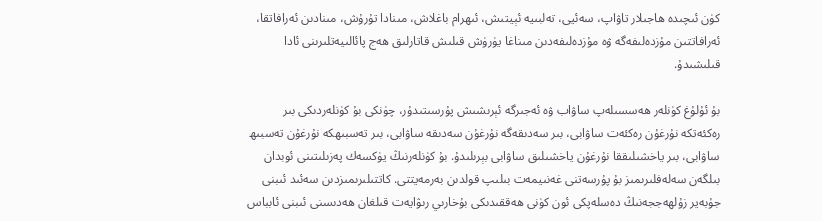كۈن ئىچىدە ھاجىلار تاۋاپ، سەئيى، تەلبىيە ئېيتىش، ئىھرام باغلاش، مىنادا تۇرۇش، مىنادىن ئەرافاتقا، ئەرافاتتىن مۇزدەلىفەگە ۋە مۇزدەلىفەدىن مىناغا يۈرۈش قىلىش قاتارلىق ھەج پائالىيەتلىرىنى ئادا قىلىشىدۇ.

بۇ ئۇلۇغ كۈنلەر ھەسسىلەپ ساۋاب ۋە ئەجىرگە ئېرىشىش پۇرسىتىدۇر، چۈنكى بۇ كۈنلەردىكى بىر رەكئەتكە نۇرغۇن رەكئەت ساۋابى، بىر سەدىقەگە نۇرغۇن سەدىقە ساۋابى، بىر تەسبىھكە نۇرغۇن تەسبىھ ساۋابى، بىر ياخشىلىققا نۇرغۇن ياخشىلىق ساۋابى بېرىلىدۇ. بۇ كۈنلەرنىڭ يۈكسەك پەزىلىتىنى ئوبدان بىلگەن سەلەفلىرىمىز بۇ پۇرسەتنى غەنىيمەت بىلىپ قولدىن بەرمەيتتى. كاتتىلىرىمىزدىن سەئىد ئىبنى جۇبەير زۇلھەججەنىڭ دەسلەپكى ئون كۈنى ھەققىدىكى بۇخارىي رىۋايەت قىلغان ھەدىسنى ئىبنى ئابباس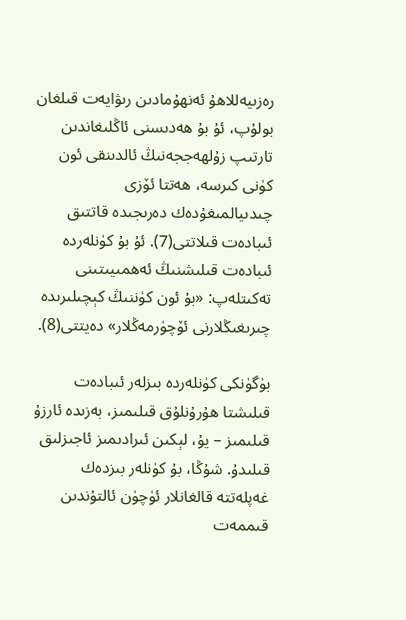رەزىيەللاھۇ ئەنھۇمادىن رىۋايەت قىلغان بولۇپ، ئۇ بۇ ھەدىسنى ئاڭلىغاندىن تارتىپ زۇلھەججەنىڭ ئالدىنقى ئون كۈنى كىرسە، ھەتتا ئۆزى چىدىيالمىغۇدەك دەرىجىدە قاتتىق ئىبادەت قىلاتتى(7). ئۇ بۇ كۈنلەردە ئىبادەت قىلىشنىڭ ئەھمىيىتىنى تەكىتلەپ: «بۇ ئون كۈننىڭ كېچىلىرىدە چىرىغىڭلارنى ئۆچۈرمەڭلار» دەيتتى(8).

بۈگۈنكى كۈنلەردە بىزلەر ئىبادەت قىلىشتا ھۇرۇنلۇق قىلىمىز، بەزىدە ئارزۇ قىلىمىز – يۇ، لېكىن ئىرادىمىز ئاجىزلىق قىلىدۇ. شۇڭا، بۇ كۈنلەر بىزدەك غەپلەتتە قالغانلار ئۈچۈن ئالتۇندىن قىممەت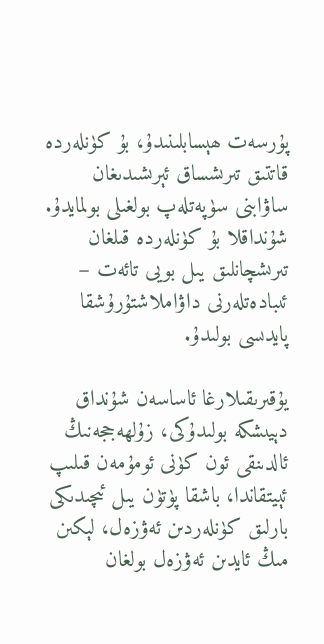پۇرسەت ھېسابلىنىدۇ، بۇ كۈنلەردە قاتتىق تىرىشساق ئېرىشىدىغان ساۋابنى سۈپەتلەپ بولغىلى بولمايدۇ. شۇنداقلا بۇ كۈنلەردە قىلغان تىرىشچانلىق يىل بويى تائەت – ئىبادەتلەرنى داۋاملاشتۇرۇشقا پايدىسى بولىدۇ.

يۇقىرىقىلارغا ئاساسەن شۇنداق دېيىشكە بولىدۇكى، زۇلھەججەنىڭ ئالدىنقى ئون كۈنى ئومۇمەن قىلىپ ئېيتقاندا، باشقا پۈتۈن يىل ئىچىدىكى بارلىق كۈنلەردىن ئەۋزەل، لېكىن مىڭ ئايدىن ئەۋزەل بولغان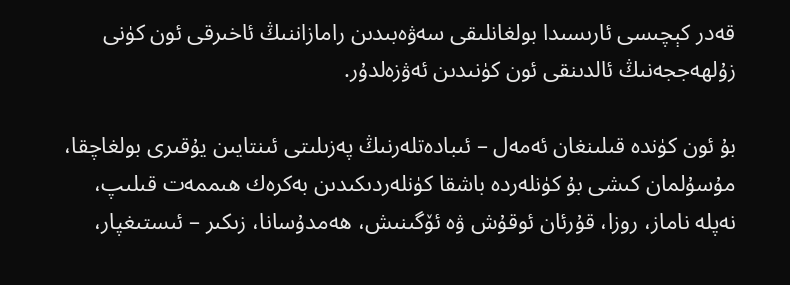قەدر كېچىسى ئارىسىدا بولغانلىقى سەۋەبىدىن رامازاننىڭ ئاخىرقى ئون كۈنى زۇلھەججەنىڭ ئالدىنقى ئون كۈنىدىن ئەۋزەلدۇر.

بۇ ئون كۈندە قىلىنغان ئەمەل – ئىبادەتلەرنىڭ پەزىلىتى ئىنتايىن يۇقىرى بولغاچقا، مۇسۇلمان كىشى بۇ كۈنلەردە باشقا كۈنلەردىكىدىن بەكرەك ھىممەت قىلىپ، نەپلە ناماز، روزا، قۇرئان ئوقۇش ۋە ئۆگىنىش، ھەمدۇسانا، زىكىر – ئىستىغپار،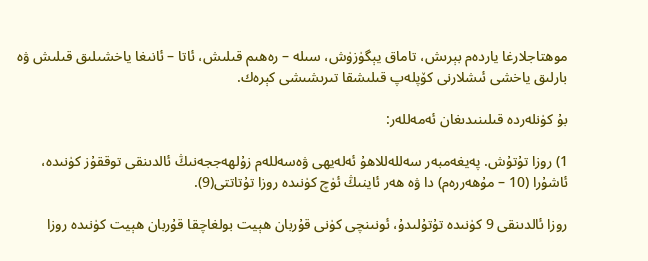موھتاجلارغا ياردەم بېرىش، تاماق يېگۈزۈش، سىلە – رەھىم قىلىش، ئاتا – ئانىغا ياخشىلىق قىلىش ۋە بارلىق ياخشى ئىشلارنى كۆپلەپ قىلىشقا تىرىشىشى كېرەك.

بۇ كۈنلەردە قىلىنىدىغان ئەمەللەر:

1) روزا تۇتۇش. پەيغەمبەر سەللەللاھۇ ئەلەيھى ۋەسەللەم زۇلھەججەنىڭ ئالدىنقى توققۇز كۈنىدە، ئاشۇرا (10 – مۇھەررەم) دا ۋە ھەر ئاينىڭ ئۈچ كۈنىدە روزا تۇتاتتى(9).

روزا ئالدىنقى 9 كۈنىدە تۇتۇلىدۇ، ئونىنچى كۈنى قۇربان ھېيت بولغاچقا قۇربان ھېيت كۈنىدە روزا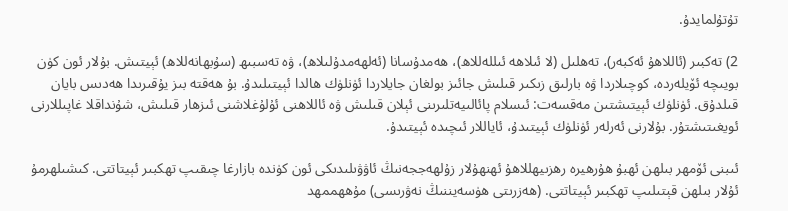تۇتۇلمايدۇ.

2) تەكبىر (ئاللاھۇ ئەكبەر)، تەھلىل (لا ئىلاھە ئىللەللاھ)، ھەمدۇسانا (ئەلھەمدۇلىلاھ)، ۋە تەسبىھ (سۇبھانەللاھ) ئېيتىش. بۇلار ئون كۈن بويىچە ئۆيلەردە، كوچىلاردا ۋە بارلىق زىكىر قىلىش جائىز بولغان جايلاردا ئۈنلۈك ھالدا ئېيتىلىدۇ. بۇ ھەقتە بىز يۇقىرىدا ھەدىس بايان قىلدۇق. ئۈنلۈك ئېيتىشتىن مەقسەت: ئىسلام پائالىيەتلىرىنى ئېلان قىلىش ۋە ئاللاھنى ئۇلۇغلاشنى ئىزھار قىلىش، شۇنداقلا غاپىللارنى ئويغىتىشتۇر. بۇلارنى ئەرلەر ئۈنلۈك ئېيتىدۇ، ئاياللار ئىچىدە ئېيتىدۇ.

ئىبنى ئۆمهر بىلهن ئهبۇ ھۇرهيره رهزىيهللاھۇ ئهنھۇلار زۇلھەججەنىڭ ئاۋۋىلىدىكى ئون كۈنده بازارغا چىقىپ تهكبىر ئېيتاتتى. كىشىلهرمۇ ئۇلار بىلهن قېتىلىپ تهكبىر ئېيتاتتى. (ھەزرىتى ھۈسەيننىڭ نەۋرىسى) مۇھهممهد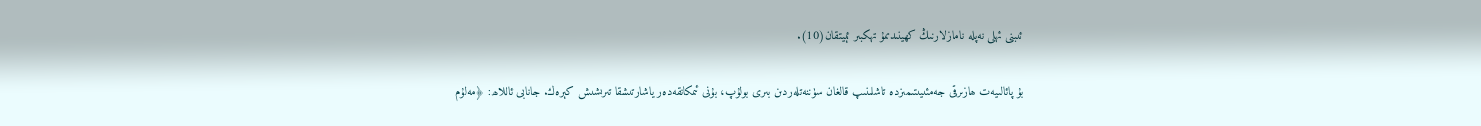ئىبنى ئهلى نەپلە نامازلارنىڭ كهينىدىمۇ تهكبىر ئېيتقان(10).

بۇ پائالىيەت ھازىرقى جەمئىيىتىمىزدە تاشلىنىپ قالغان سۈننەتلەردىن بىرى بولۇپ، بۇنى ئىمكانقەدەر ياشارتىشقا تىرىشىش كېرەك. جانابى ئاللاھ: ﴿مەلۇم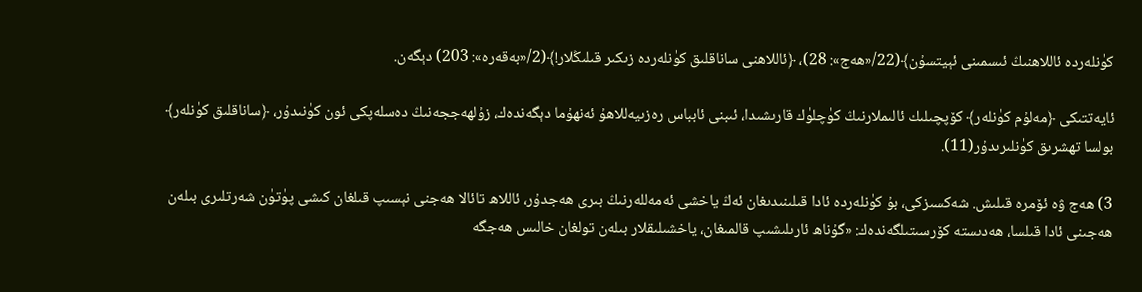كۈنلەردە ئاللاھنىڭ ئىسمىنى ئېيتسۇن﴾(22/«ھەج»: 28)، ﴿ئاللاھنى ساناقلىق كۈنلەردە زىكىر قىلىڭلار!﴾(2/«بەقەرە»: 203) دېگەن.

ئايەتتىكى ﴿مەلۇم كۈنلەر﴾ كۆپچىلىك ئالىملارنىڭ كۈچلۈك قارىشىدا، ئىبنى ئابباس رەزىيەللاھۇ ئەنھۇما دېگەندەك، زۇلھەججەنىڭ دەسلەپكى ئون كۈنىدۇر، ﴿ساناقلىق كۈنلەر﴾ بولسا تهشرىق كۈنلىرىدۇر(11).

3) ھەج ۋە ئۆمرە قىلىش. شەكسىزكى، بۇ كۈنلەردە ئادا قىلىنىدىغان ئەڭ ياخشى ئەمەللەرنىڭ بىرى ھەجدۇر، ئاللاھ تائالا ھەجنى نېسىپ قىلغان كىشى پۈتۈن شەرتلىرى بىلەن ھەجىنى ئادا قىلسا، ھەدىستە كۆرسىتىلگەندەك: «گۇناھ ئارىلىشىپ قالمىغان، ياخشىلىقلار بىلەن تولغان خالىس ھەجگە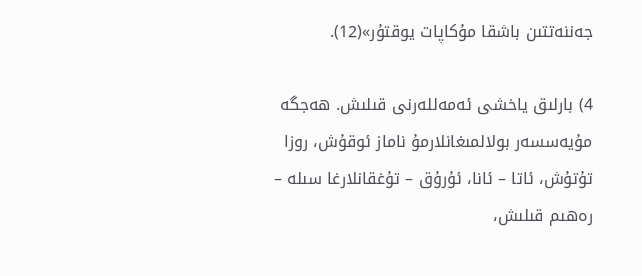جەننەتتىن باشقا مۇكاپات يوقتۇر»(12).

4) بارلىق ياخشى ئەمەللەرنى قىلىش. ھەجگە مۇيەسسەر بولالمىغانلارمۇ ناماز ئوقۇش، روزا تۇتۇش، ئاتا – ئانا، ئۇرۇق – تۇغقانلارغا سىلە – رەھىم قىلىش،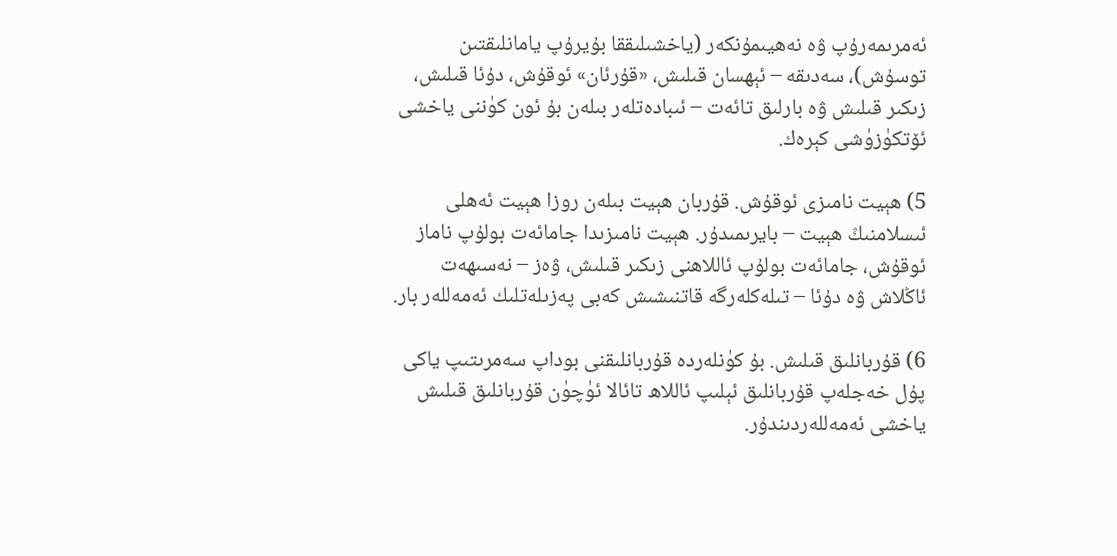ئەمرىمەرۇپ ۋە نەھيىمۇنكەر (ياخشىلىققا بۇيرۇپ يامانلىقتىن توسۇش)، سەدىقە – ئېھسان قىلىش، «قۇرئان» ئوقۇش، دۇئا قىلىش، زىكىر قىلىش ۋە بارلىق تائەت – ئىبادەتلەر بىلەن بۇ ئون كۈننى ياخشى ئۆتكۈزۈشى كېرەك.

5) ھېيت نامىزى ئوقۇش. قۇربان ھېيت بىلەن روزا ھېيت ئەھلى ئىسلامنىڭ ھېيت – بايرىمىدۇر. ھېيت نامىزىدا جامائەت بولۇپ ناماز ئوقۇش، جامائەت بولۇپ ئاللاھنى زىكىر قىلىش، ۋەز – نەسىھەت ئاڭلاش ۋە دۇئا – تىلەكلەرگە قاتنىشىش كەبى پەزىلەتلىك ئەمەللەر بار.

6) قۇربانلىق قىلىش. بۇ كۈنلەردە قۇربانلىقنى بوداپ سەمرىتىپ ياكى پۇل خەجلەپ قۇربانلىق ئېلىپ ئاللاھ تائالا ئۈچۈن قۇربانلىق قىلىش ياخشى ئەمەللەردىندۇر.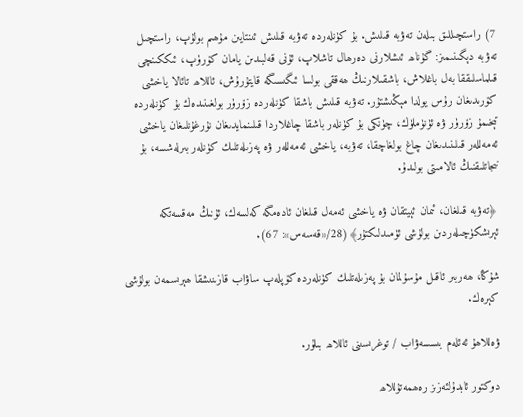7) راستچىللىق بىلەن تەۋبە قىلىش. بۇ كۈنلەردە تەۋبە قىلىش ئىنتايىن مۇھىم بولۇپ، راستچىل تەۋبە دېگىنىمىز: گۇناھ ئىشلارنى دەرھال تاشلاپ، ئۇنى قەلبىدىن يامان كۆرۈپ، ئىككىنچى قىلماسلىققا بەل باغلاش، باشقىلارنىڭ ھەققى بولسا ئىگىسىگە قايتۇرۇش، ئاللاھ تائالا ياخشى كۆرىدىغان رۇس يولدا مېڭىشتۇر. تەۋبە قىلىش باشقا كۈنلەردە زۆرۈر بولغىنىدەك بۇ كۈنلەردە تېخىمۇ زۆرۈر ۋە ئۈنۈملۈك، چۈنكى بۇ كۈنلەر باشقا چاغلاردا قىلىنمايدىغان نۇرغۇنلىغان ياخشى ئەمەللەر قىلىنىدىغان چاغ بولغاچقا، تەۋبە، ياخشى ئەمەللەر ۋە پەزىلەتلىك كۈنلەر بىرلەشسە، بۇ نىجاتلىقنىڭ ئالامىتى بولىدۇ.

﴿تەۋبە قىلغان، ئىمان ئېيتقان ۋە ياخشى ئەمەل قىلغان ئادەمگە كەلسەك، ئۇنىڭ مەقسەتكە ئېرىشكۈچىلەردىن بولۇشى ئۈمىدلىكتۇر﴾(28/«قەسەس»: 67).

شۇڭا، ھەربىر ئاقىل مۇسۇلمان بۇ پەزىلەتلىك كۈنلەردە كۆپلەپ ساۋاب قازىنىشقا ھېرىسمەن بولۇشى كېرەك.

ۋەللاھۇ ئەئلەم بىسسەۋاب / توغرىسىنى ئاللاھ بىلۇر.

دوكتور ئابدۇلئەزىز رەھمەتۇللاھ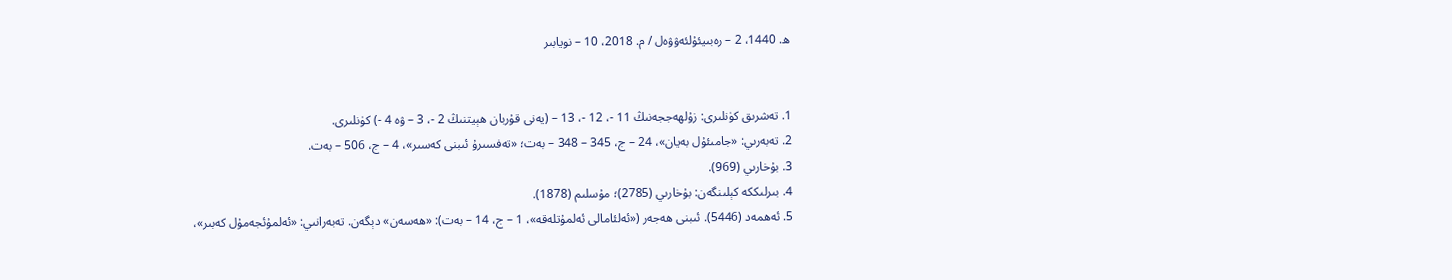ھ. 1440، 2 – رەبىيئۇلئەۋۋەل / م. 2018، 10 – نويابىر


1. تەشرىق كۈنلىرى: زۇلھەججەنىڭ 11 -، 12 -، 13 – (يەنى قۇربان ھېيتنىڭ 2 -، 3 – ۋە 4 -) كۈنلىرى.
2. تەبەرىي: «جامىئۇل بەيان»، 24 – ج، 345 – 348 – بەت؛ «تەفسىرۇ ئىبنى كەسىر»، 4 – ج، 506 – بەت.
3. بۇخارىي (969).
4. بىرلىككە كېلىنگەن: بۇخارىي (2785)؛ مۇسلىم (1878).
5. ئەھمەد (5446). ئىبنى ھەجەر («ئەلئامالى ئەلمۇتلەقە»، 1 – ج، 14 – بەت): «ھەسەن» دېگەن. تەبەرانىي: «ئەلمۇئجەمۇل كەبىر»،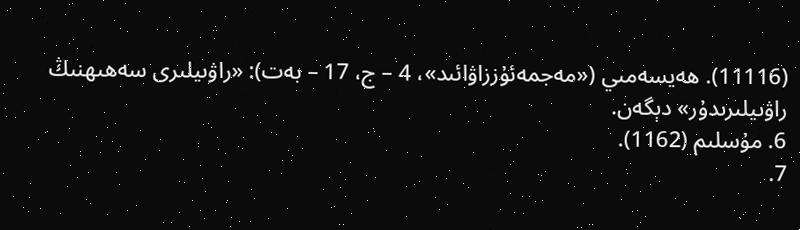(11116). ھەيسەمىي («مەجمەئۇززاۋائىد»، 4 – ج، 17 – بەت): «راۋىيلىرى سەھىھنىڭ راۋىيلىرىدۇر» دېگەن.
6. مۇسلىم (1162).
7.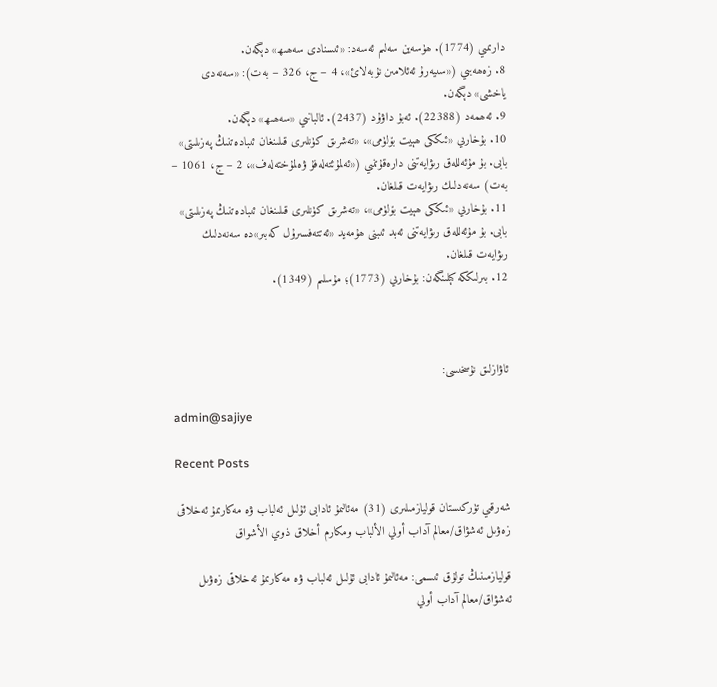دارىمىي (1774). ھۈسەين سەلىم ئەسەد: «ئىسنادى سەھىھ» دېگەن.
8. زەھەبىي («سىيەرۇ ئەئلامىن نۇبەلائ»، 4 – ج، 326 – بەت): «سەنەدى ياخشى» دېگەن.
9. ئەھمەد (22388). ئەبۇ داۋۇد (2437). ئالبانىي «سەھىھ» دېگەن.
10. بۇخارىي «ئىككى ھېيت بۆلۈمى»، «تەشرىق كۈنلىرى قىلىنغان ئىبادەتنىڭ پەزىلىتى» بابى. بۇ مۇئەللەق رىۋايەتنى دارەقۇتنىي («ئەلمۇئتەلەفۇ ۋەلمۇختەلەف»، 2 – ج، 1061 – بەت) سەنەدلىك رىۋايەت قىلغان.
11. بۇخارىي «ئىككى ھېيت بۆلۈمى»، «تەشرىق كۈنلىرى قىلىنغان ئىبادەتنىڭ پەزىلىتى» بابى. بۇ مۇئەللەق رىۋايەتنى ئەبد ئىبنى ھۇمەيد «ئەتتەفسىرۇل كەبىر»دە سەنەدلىك رىۋايەت قىلغان.
12. بىرلىككە كېلىنگەن: بۇخارىي (1773)؛ مۇسلىم (1349).



ئاۋازلىق نۇسخىسى:

admin@sajiye

Recent Posts

شەرقىي تۈركىستان قوليازمىلىرى (31) مەئالىمۇ ئادابى ئۇلىل ئەلباب ۋە مەكارىمۇ ئەخلاقى زەۋىل ئەشۋاق/معالم آداب أولي الألباب ومكارم أخلاق ذوي الأشواق

قوليازمىنىڭ تولۇق ئىسمى: مەئالىمۇ ئادابى ئۇلىل ئەلباب ۋە مەكارىمۇ ئەخلاقى زەۋىل ئەشۋاق/معالم آداب أولي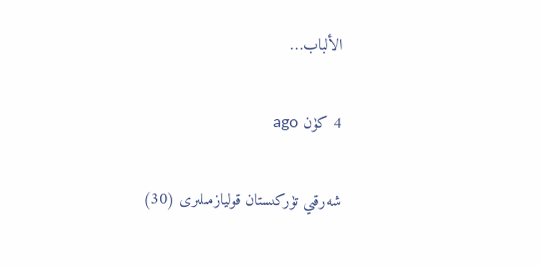الألباب…

4 كۈن ago

شەرقىي تۈركىستان قوليازمىلىرى (30)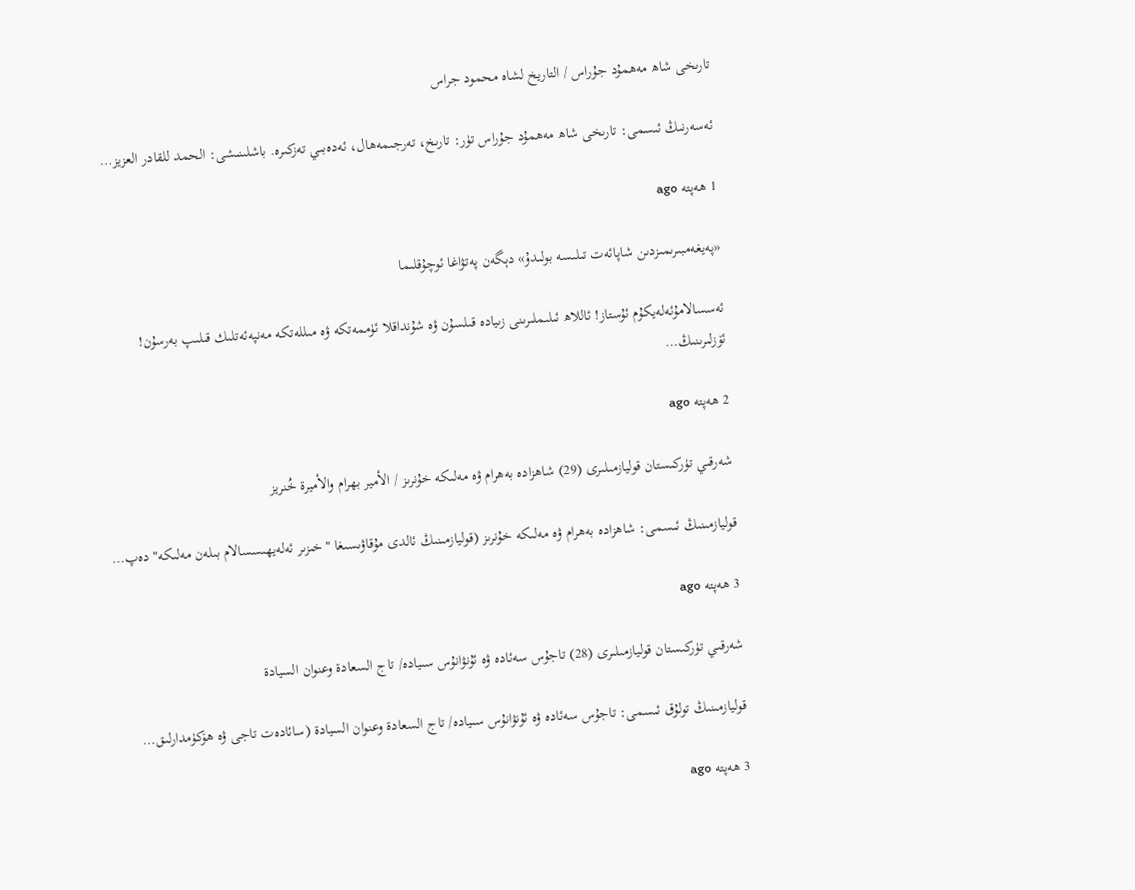تارىخى شاھ مەھمۇد جۇراس / التاريخ لشاه محمود جراس

ئەسەرنىڭ ئىسمى: تارىخى شاھ مەھمۇد جۇراس تۈر: تارىخ، تەرجىمەھال، ئەدەبىي تەزكىرە. باشلىنىشى: الحمد للقادر العزيز…

1 ھەپتە ago

«پەيغەمبىرىمىزدىن شاپائەت تىلىسە بولىدۇ» دېگەن پەتۋاغا ئوچۇقلىما

ئەسسالامۇئەلەيكۇم ئۇستاز! ئاللاھ ئىلىملىرىنى زىيادە قىلسۇن ۋە شۇنداقلا ئۈممەتكە ۋە مىللەتكە مەنپەئەتلىك قىلىپ بەرسۇن! ئۆزلىرىنىڭ…

2 ھەپتە ago

شەرقىي تۈركىستان قوليازمىلىرى (29) شاھزادە بەھرام ۋە مەلىكە خۇنرىز / الأمير بهرام والأميرة خُنريز

قوليازمىنىڭ ئىسمى: شاھزادە بەھرام ۋە مەلىكە خۇنرىز (قوليازمىنىڭ ئالدى مۇقاۋىسىغا "خىزىر ئەلەيھىسسالام بىلەن مەلىكە" دەپ…

3 ھەپتە ago

شەرقىي تۈركىستان قوليازمىلىرى (28) تاجۇس سەئادە ۋە ئۇنۋانۇس سىيادە/ تاج السعادة وعنوان السيادة

قوليازمىنىڭ تولۇق ئىسمى: تاجۇس سەئادە ۋە ئۇنۋانۇس سىيادە/ تاج السعادة وعنوان السيادة (سائادەت تاجى ۋە ھۆكۈمدارلىق…

3 ھەپتە ago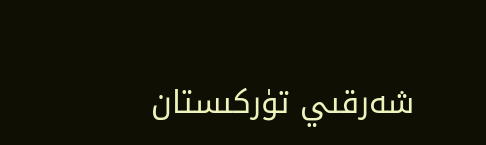شەرقىي تۈركىستان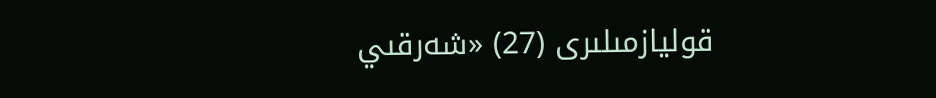قوليازمىلىرى (27) «شەرقىي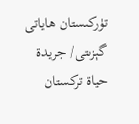تۈركىستان ھاياتى گېزىتى/ جريدة حياة تركستان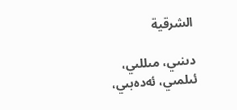الشرقية

دىنىي، مىللىي، ئىلمىي، ئەدەبىي،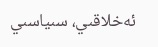ئەخلاقىي، سىياسىي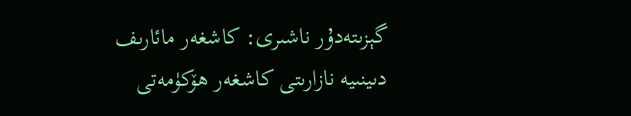گېزىتەدۇر ناشىرى: كاشغەر مائارىف دىينىيە نازارىتى كاشغەر ھۆكۈمەتى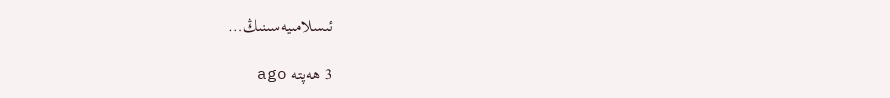ئىسلامىيەسىنىڭ…

3 ھەپتە ago